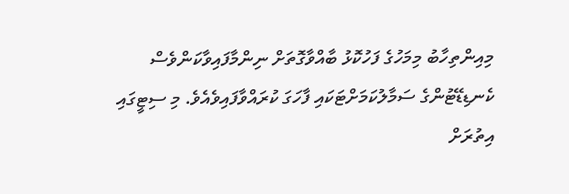މިއިންތިހާބު މިމަހުގެ ފަހުކޮޅު ބާއްވާގޮތަށް ނިންމާފައިވާކަންވެސް ކެނޑިޑޭޓުންގެ ސަމާލުކަމަށްޓަކައި ފާހަގަ ކުރައްވާފައިވެއެވެ. މި ސިޓީގައި އިތުރަށް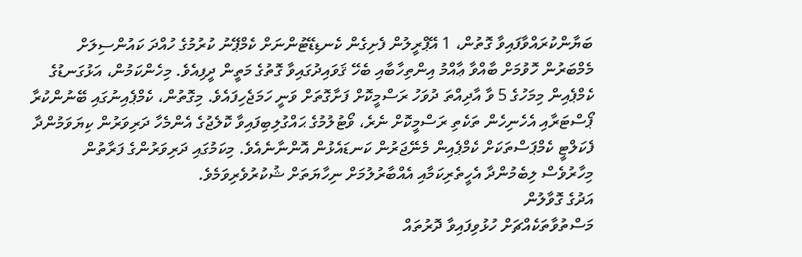ބަޔާންކުރައްވާފައިވާ ގޮތުން، 1 އޭޕްރީލުން ފެށިގެން ކެނޑިޑޭޓުންނަށް ކެމްޕޭނު ކުރުމުގެ ހުއްދަ ކައުންސިލަށް މެމްބަރުން ހޮވުމަށް ބާއްވާ ޢާއްމު އިންތިހާބާއި ބެހޭ ޤަވައިދުގައިވާ ގޮތުގެ މަތީން ދީފިއެވެ. މިހެންކަމުން، އަޅުގަނޑުގެ ކެމްޕެއިން މިމަހުގެ 5 ވާ އާދިއްތަ ދުވަހު ރަސްމީކޮށް ފަށާގޮތަށް ވަނީ ހަމަޖެހިފައެވެ. މިގޮތުން، ކެމްޕެއިނުގައި ބޭނުންކުރާ ޕޯސްޓަރާއި އެހެނިހެން ތަކެތި ރަސްމީކޮށް ނެރެ، ވޯޓުލުމުގެ ޙައްގުލިބިފައިވާ ކޮލެޖުގެ އެންމެހާ ދަރިވަރުން ކިޔަވަމުންދާ ފެކަލްޓީ ކެމްޕަސްތަކަށް ކެމްޕެއިން މެނޭޖަރުން ކަނޑައެޅުން އޮންނާނެއެވެ. މިކަމުގައި ދަރިވަރުންގެ ފަރާތުން މިހާރުވެސް ލިބެމުންދާ އެހީތެރިކަމާއި އެއްބާރުލުމަށް ނިހާޔަތަށް ޝުކުރުވެރިވަމެވެ.
އަދުގެ ގޮވާލުން
މަސްތުވާތަކެއްޗަށް ހުޅުވިފައިވާ ދޮރުތައް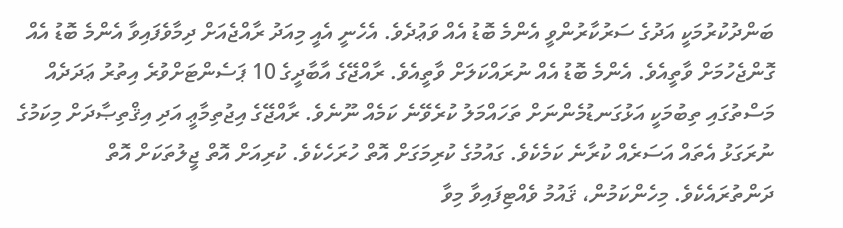ބަންދުކުރުމަކީ އަދުގެ ސަރުކާރުންވީ އެންމެ ބޮޑު އެއް ވަޢުދެވެ. އެހެނީ އެއީ މިއަދު ރާއްޖެއަށް ދިމާވެފައިވާ އެންމެ ބޮޑު އެއް ގޮންޖެހުމަށް ވާތީއެވެ. އެންމެ ބޮޑު އެއް ނުރައްކަލަށް ވާތީއެވެ. ރާއްޖޭގެ އާބާދީގެ 10 ޕަސެންޓަށްވުރެ އިތުރު ޢަދަދެއް މަސްތުގައި ތިބުމަކީ އަޅުގަނޑުމެންނަށް ތަހައްމަލު ކުރެވޭނެ ކަމެއް ނޫނެވެ. ރާއްޖޭގެ އިޖުތިމާޢީ އަދި އިޤްތިޞާދަށް މިކަމުގެ ނުރަގަޅު އެތައް އަސަރެއް ކުރާނެ ކަމެކެވެ. ގައުމުގެ ކުރިމަގަށް އޮތް ހުރަހެކެވެ. ކުރިއަށް އޮތް ޖީލުތަކަށް އޮތް ދަންތުރައެކެވެ. މިހެންކަމުން، ޤައުމު ވެއްޓިފައިވާ މިވާ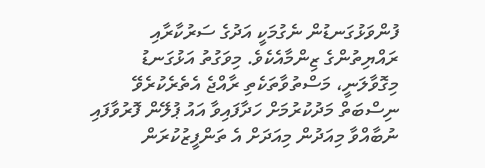ފުންވަޅުގަނޑުން ނެގުމަކީ އަދުގެ ސަރުކާރާއި ރައްޔިތުންގެ ޒިންމާއެކެވެ. މިވަގުތު އަޅުގަނޑު މިގޮވާލަނީ، މަސްތުވާތަކެތި ރާއްޖެ އެތެރެކުރެވޭ ނިސްބަތް މަދުކުރުމަށް ހަދާފައިވާ އައު ޕުލޭން ފޮރުވާފައި ނުބާއްވާ މިއަދުން މިއަދަށް އެ ތަންފީޒުކުރަން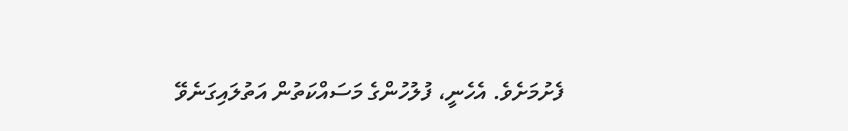ފެށުމަށެވެ. އެހެނީ، ފުލުހުންގެ މަސައްކަތުން އަތުލައިގަނެވޭ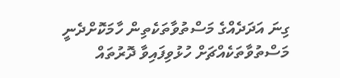ގިނަ އަދަދެއްގެ މަސްތުވާތަކެތިން ހާމަކޮށްދެނީ މަސްތުވާތަކެއްޗަށް ހުޅުވިފައިވާ ދޮރުތައް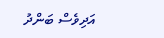އަދިވެސް ބަންދު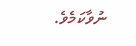ނުވާކަމެވެ.